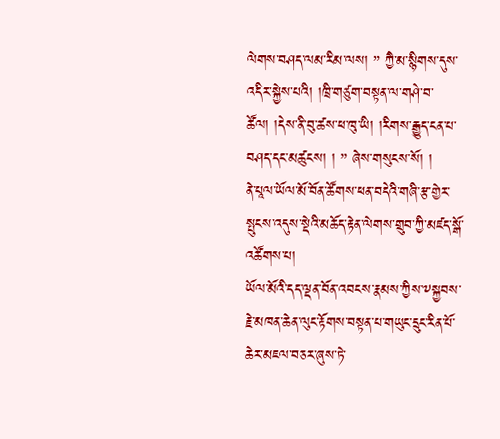ལེགས་བཤད་ལམ་རིམ་ལས། ” ཀྱཻ་མ་སྙིགས་དུས་འདིར་སྐྱེས་པའི། །ཁྲི་གཙུག་བསྟན་ལ་གཤེ་བ་ཚོལ། །དེས་ནི་བུ་ཚས་ཕ་ཁུ་ཡི། །རིགས་རྒྱུད་ངན་པ་བཤད་དང་མཚུངས། ། ” ཞེས་གསུངས་སོ། །
ནེ་པཱལ་ཡོལ་མོ་བོན་ཚོགས་ཕན་བདེའི་གཞི་རྩ་གྱེར་སྤུངས་འདུས་སྡེའི་མཆོད་རྟེན་ལེགས་གྲུབ་ཀྱི་མཛད་སྒོ་འཚོགས་པ།
ཡོལ་མོའི་དད་ལྡན་བོན་འབངས་རྣམས་ཀྱིས་༸སྐྱབས་རྗེ་མཁན་ཆེན་ལུང་རྟོགས་བསྟན་པ་གཡུང་དྲུང་རིན་པོ་ཆེར་མཇལ་བཅར་ཞུས་ཏེ་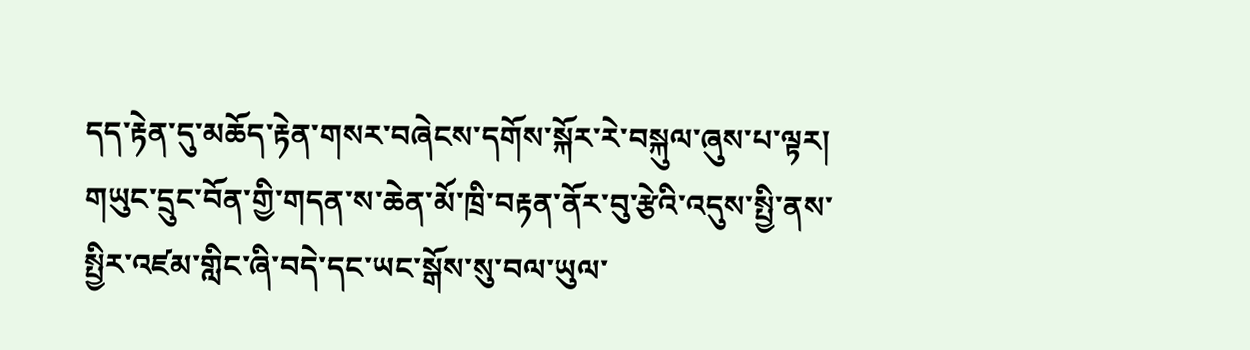དད་རྟེན་དུ་མཆོད་རྟེན་གསར་བཞེངས་དགོས་སྐོར་རེ་བསྐུལ་ཞུས་པ་ལྟར།
གཡུང་དྲུང་བོན་གྱི་གདན་ས་ཆེན་མོ་ཁྲི་བརྟན་ནོར་བུ་རྩེའི་འདུས་སྤྱི་ནས་སྤྱིར་འཛམ་གླིང་ཞི་བདེ་དང་ཡང་སྒོས་སུ་བལ་ཡུལ་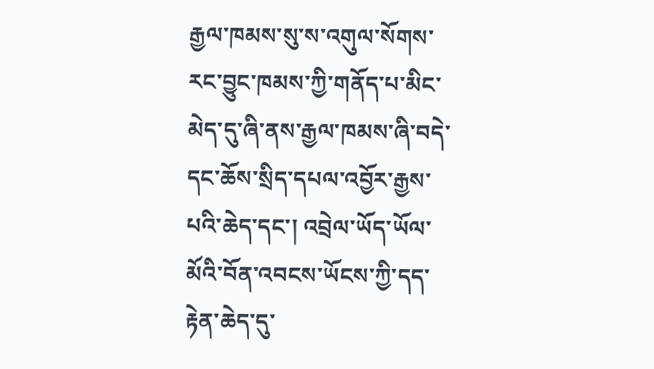རྒྱལ་ཁམས་སུ་ས་འགུལ་སོགས་རང་བྱུང་ཁམས་ཀྱི་གནོད་པ་མིང་མེད་དུ་ཞི་ནས་རྒྱལ་ཁམས་ཞི་བདེ་དང་ཆོས་སྲིད་དཔལ་འབྱོར་རྒྱས་པའི་ཆེད་དང་། འབྲེལ་ཡོད་ཡོལ་མོའི་བོན་འབངས་ཡོངས་ཀྱི་དད་རྟེན་ཆེད་དུ་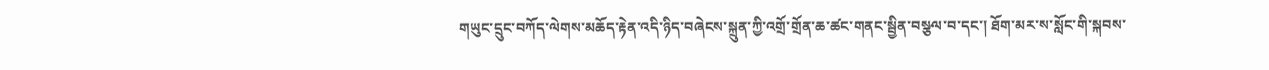གཡུང་དྲུང་བཀོད་ལེགས་མཆོད་རྟེན་འདི་ཉིད་བཞེངས་སྐྲུན་ཀྱི་འགྲོ་གྲོན་ཆ་ཚང་གནང་སྦྱིན་བསྩལ་བ་དང་། ཐོག་མར་ས་སློང་གི་སྐབས་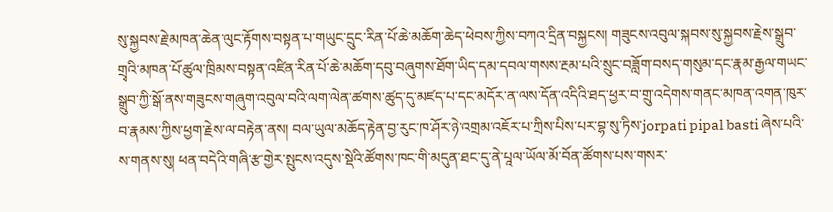སུ་སྐྱབས་རྗེ་མཁན་ཆེན་ལུང་རྟོགས་བསྟན་པ་གཡུང་དྲུང་རིན་པོ་ཆེ་མཆོག་ཆེད་ཕེབས་ཀྱིས་བཀའ་དྲིན་བསྐྱངས། གཟུངས་འབུལ་སྐབས་སུ་སྐྱབས་རྗེས་སྒྲུབ་གྲྭའི་མཁན་པོ་ཚུལ་ཁྲིམས་བསྟན་འཛིན་རིན་པོ་ཆེ་མཆོག་དབུ་བཞུགས་ཐོག་ཡིད་དམ་དབལ་གསས་རྔམ་པའི་སྲུང་བཟློག་བསད་གསུམ་དང་རྣམ་རྒྱལ་གཡང་སྒྲུབ་ཀྱི་སྒོ་ནས་གཟུངས་གཞུག་འབུལ་བའི་ལག་ལེན་ཚགས་ཚུད་དུ་མཛད་པ་དང་མདོར་ན་ལས་དོན་འདིའི་ཐད་ཕྱར་བ་གྲུ་འདེགས་གནང་མཁན་འགན་ཁུར་བ་རྣམས་ཀྱིས་ཕྱག་རྗེས་ལ་བརྟེན་ནས། བལ་ཡུལ་མཆོད་རྟེན་བྱ་རུང་ཁ་ཤོར་ཉེ་འགྲམ་འཇོར་པ་ཀྲིས་པིས་པར་བྷ་སུ་ཏིས་jorpati pipal basti ཞེས་པའི་ས་གནས་སུ། ཕན་བདེའི་གཞི་རྩ་གྱེར་སྤུངས་འདུས་སྡེའི་ཚོགས་ཁང་གི་མདུན་ཐང་དུ་ནེ་པཱལ་ཡོལ་མོ་བོན་ཚོགས་པས་གསར་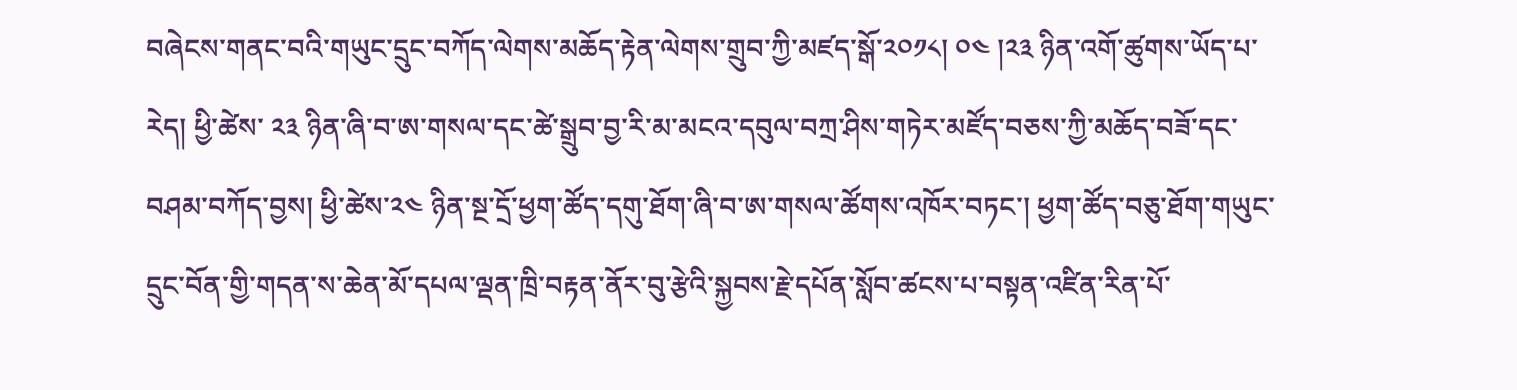བཞེངས་གནང་བའི་གཡུང་དྲུང་བཀོད་ལེགས་མཆོད་རྟེན་ལེགས་གྲུབ་ཀྱི་མཛད་སྒོ་༢༠༡༨། ༠༤ །༢༣ ཉིན་འགོ་ཚུགས་ཡོད་པ་རེད། ཕྱི་ཚེས་ ༢༣ ཉིན་ཞི་བ་ཨ་གསལ་དང་ཚེ་སྒྲུབ་བྱ་རི་མ་མངའ་དབུལ་བཀྲ་ཤིས་གཏེར་མཛོད་བཅས་ཀྱི་མཆོད་བཟོ་དང་བཤམ་བཀོད་བྱས། ཕྱི་ཚེས་༢༤ ཉིན་སྔ་དྲོ་ཕྱག་ཚོད་དགུ་ཐོག་ཞི་བ་ཨ་གསལ་ཚོགས་འཁོར་བཏང་། ཕྱག་ཚོད་བཅུ་ཐོག་གཡུང་དྲུང་བོན་གྱི་གདན་ས་ཆེན་མོ་དཔལ་ལྡན་ཁྲི་བརྟན་ནོར་བུ་རྩེའི་སྐྱབས་རྗེ་དཔོན་སློབ་ཚངས་པ་བསྟན་འཛིན་རིན་པོ་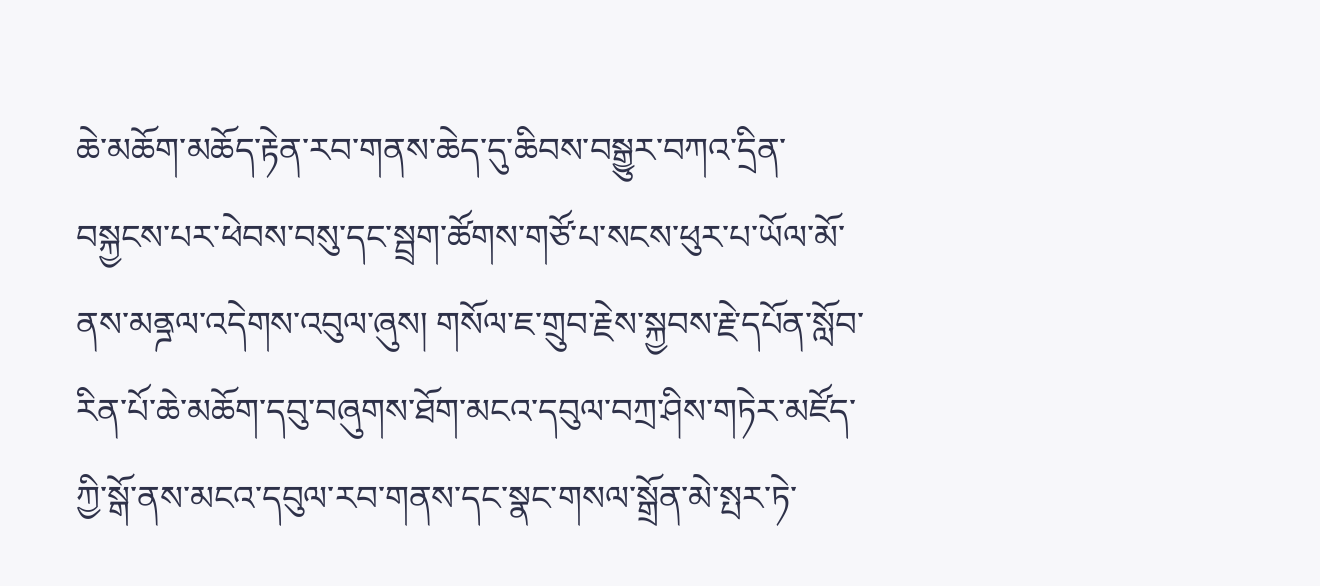ཆེ་མཆོག་མཆོད་རྟེན་རབ་གནས་ཆེད་དུ་ཆིབས་བསྒྱུར་བཀའ་དྲིན་བསྐྱངས་པར་ཕེབས་བསུ་དང་སྦྲག་ཚོགས་གཙོ་པ་སངས་ཕུར་པ་ཡོལ་མོ་ནས་མནྜལ་འདེགས་འབུལ་ཞུས། གསོལ་ཇ་གྲུབ་རྗེས་སྐྱབས་རྗེ་དཔོན་སློབ་རིན་པོ་ཆེ་མཆོག་དབུ་བཞུགས་ཐོག་མངའ་དབུལ་བཀྲ་ཤིས་གཏེར་མཛོད་ཀྱི་སྒོ་ནས་མངའ་དབུལ་རབ་གནས་དང་སྣང་གསལ་སྒྲོན་མེ་སྤར་ཏེ་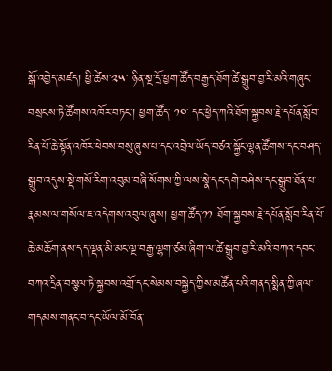སྒོ་འབྱེད་མཛད། ཕྱི་ཚེས་༢༥་ ཉིན་སྔ་དྲོ་ཕྱག་ཚོད་བརྒྱད་ཐོག་ཚེ་སྒྲུབ་བྱ་རི་མའི་གཞུང་བསྲངས་ཏེ་ཚོགས་འཁོར་བཏང་། ཕྱག་ཚོད་ ༡༠་ དང་ཕྱེད་ཀའི་ཐོག་སྐྱབས་རྗེ་དཔོན་སློབ་རིན་པོ་ཆེ་སྟོན་འཁོར་ཕེབས་བསུ་ཞུས་པ་དང་འབྲེལ་ཡོད་བཙའ་སྐྱོང་ལྷན་ཚོགས་དང་བཤད་སྒྲུབ་འདུས་སྡེ་གསོ་རིག་འབུམ་བཞི་སོགས་ཀྱི་ལས་སྣེ་དང་དགེ་བཤེས་དང་སྒྲུབ་ཐོན་པ་རྣམས་ལ་གསོལ་ཇ་འདེགས་འབུལ་ཞུས། ཕྱག་ཚོད་༡༡ ཐོག་སྐྱབས་རྗེ་དཔོན་སློབ་རིན་པོ་ཆེ་མཆོག་ནས་དད་ལྡན་མི་མང་ལྔ་བརྒྱ་ལྷག་ཙམ་ཞིག་ལ་ཚེ་སྒྲུབ་བྱ་རི་མའི་བཀའ་དབང་བཀའ་དྲིན་བསྩལ་ཏེ་སྐྱབས་འགྲོ་དང་སེམས་བསྐྱེད་ཀྱིས་མཚོན་པའི་གནད་སྨིན་ཀྱི་ཞལ་གདམས་གནང་བ་དང་ཡོལ་མོ་བོན་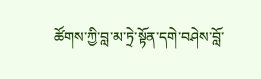ཚོགས་ཀྱི་བླ་མ་ཏྲེ་སྟོན་དགེ་བཤེས་བློ་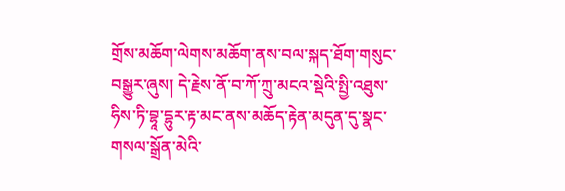གྲོས་མཆོག་ལེགས་མཆོག་ནས་བལ་སྐད་ཐོག་གསུང་བསྒྱུར་ཞུས། དེ་རྗེས་ནོ་བ་ཀོ་ཀྲུ་མངའ་སྡེའི་སྤྱི་འཐུས་ཧིས་ཏི་བྷཱ་དྷུར་རྟ་མང་ནས་མཆོད་རྟེན་མདུན་དུ་སྣང་གསལ་སྒྲོན་མེའི་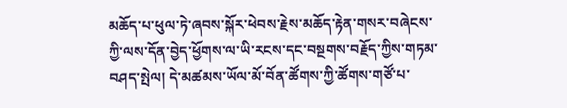མཆོད་པ་ཕུལ་ཏེ་ཞབས་སྐོར་ཕེབས་རྗེས་མཆོད་རྟེན་གསར་བཞེངས་ཀྱི་ལས་དོན་བྱེད་ཕྱོགས་ལ་ཡི་རངས་དང་བསྔགས་བརྗོད་ཀྱིས་གཏམ་བཤད་སྤེལ། དེ་མཚམས་ཡོལ་མོ་བོན་ཚོགས་ཀྱི་ཚོགས་གཙོ་པ་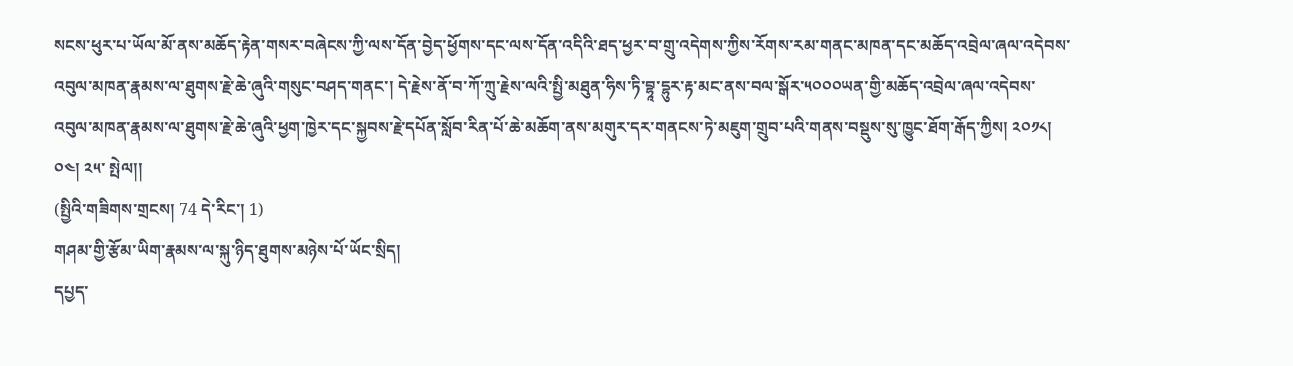སངས་ཕུར་པ་ཡོལ་མོ་ནས་མཆོད་རྟེན་གསར་བཞེངས་ཀྱི་ལས་དོན་བྱེད་ཕྱོགས་དང་ལས་དོན་འདིའི་ཐད་ཕྱར་བ་གྲུ་འདེགས་ཀྱིས་རོགས་རམ་གནང་མཁན་དང་མཆོད་འབྲེལ་ཞལ་འདེབས་འབུལ་མཁན་རྣམས་ལ་ཐུགས་རྗེ་ཆེ་ཞུའི་གསུང་བཤད་གནང་། དེ་རྗེས་ནོ་བ་ཀོ་ཀྲུ་རྗེས་ལའི་སྤྱི་མཐུན་ཧིས་ཏི་བྷཱ་དྷུར་རྟ་མང་ནས་བལ་སྒོར་༥༠༠༠ཡན་གྱི་མཆོད་འབྲེལ་ཞལ་འདེབས་འབུལ་མཁན་རྣམས་ལ་ཐུགས་རྗེ་ཆེ་ཞུའི་ཕྱག་ཁྱེར་དང་སྐྱབས་རྗེ་དཔོན་སློབ་རིན་པོ་ཆེ་མཆོག་ནས་མགུར་དར་གནངས་ཏེ་མཇུག་གྲུབ་པའི་གནས་བསྡུས་སུ་ཁྱུང་ཐོག་རྒོད་ཀྱིས། ༢༠༡༨། ༠༤། ༢༥་ སྤེལ།།
(སྤྱིའི་གཟིགས་གྲངས། 74 དེ་རིང་། 1)
གཤམ་གྱི་རྩོམ་ཡིག་རྣམས་ལ་སྐུ་ཉིད་ཐུགས་མཉེས་པོ་ཡོང་སྲིད།
དཔྱད་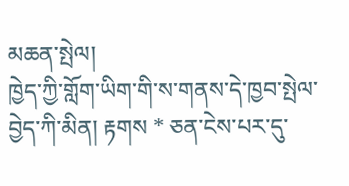མཆན་སྤེལ།
ཁྱེད་ཀྱི་གློག་ཡིག་གི་ས་གནས་དེ་ཁྱབ་སྤེལ་བྱེད་ཀི་མིན། རྟགས * ཅན་ངེས་པར་དུ་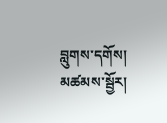བླུགས་དགོས།
མཚམས་སྦྱོར།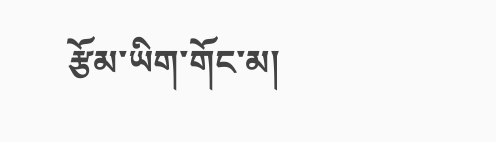རྩོམ་ཡིག་གོང་མ།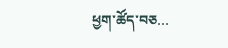ཕྱག་ཚོད་བཅ…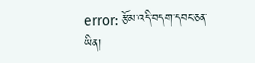error: རྩོམ་འདི་བདག་དབང་ཅན་ཡིན།